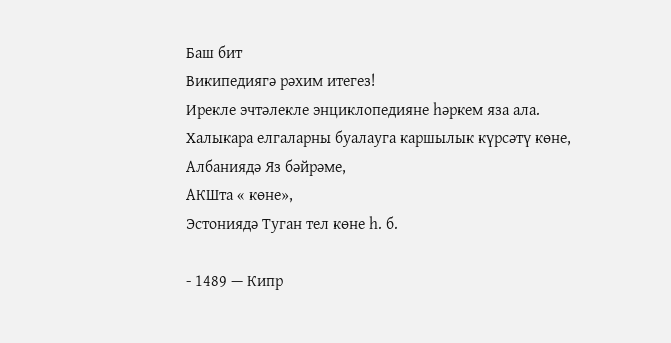Баш бит
Википедиягә рәхим итегез!
Ирекле эчтәлекле энциклопедияне һәркем яза ала.
Халыкара елгаларны буалауга каршылык күрсәтү көне,
Албаниядә Яз бәйрәме,
АКШта « көне»,
Эстониядә Туган тел көне һ. б.

- 1489 — Кипр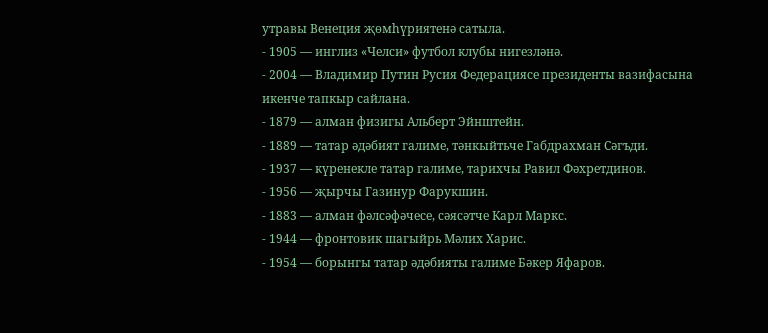утравы Венеция җөмһүриятенә сатыла.
- 1905 — инглиз «Челси» футбол клубы нигезләнә.
- 2004 — Владимир Путин Русия Федерациясе президенты вазифасына икенче тапкыр сайлана.
- 1879 — алман физигы Альберт Эйнштейн.
- 1889 — татар әдәбият галиме, тәнкыйтьче Габдрахман Сәгъди.
- 1937 — күренекле татар галиме, тарихчы Равил Фәхретдинов.
- 1956 — җырчы Газинур Фарукшин.
- 1883 — алман фәлсәфәчесе, сәясәтче Карл Маркс.
- 1944 — фронтовик шагыйрь Мәлих Харис.
- 1954 — борынгы татар әдәбияты галиме Бәкер Яфаров.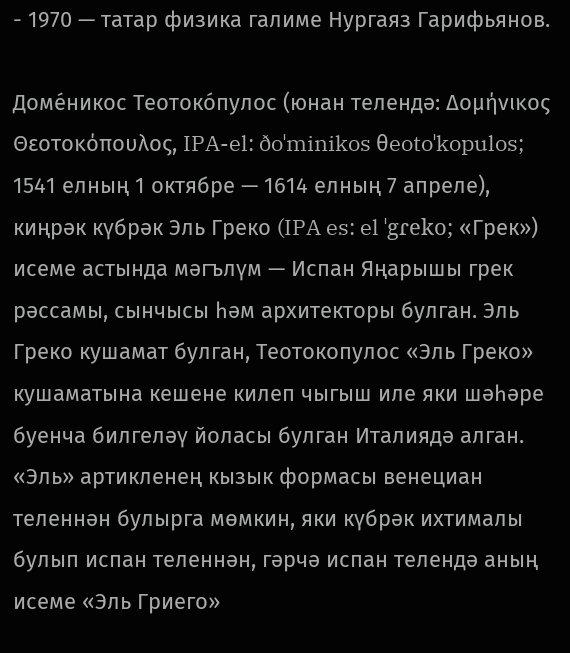- 1970 — татар физика галиме Нургаяз Гарифьянов.

Домéникос Теотоко́пулос (юнан телендә: Δομήνικος Θεοτοκόπουλος, IPA-el: ðoˈminikos θeotoˈkopulos; 1541 елның 1 октябре — 1614 елның 7 апреле), киңрәк күбрәк Эль Греко (IPA es: el ˈgɾeko; «Грек») исеме астында мәгълүм — Испан Яңарышы грек рәссамы, сынчысы һәм архитекторы булган. Эль Греко кушамат булган, Теотокопулос «Эль Греко» кушаматына кешене килеп чыгыш иле яки шәһәре буенча билгеләү йоласы булган Италиядә алган. «Эль» артикленең кызык формасы венециан теленнән булырга мөмкин, яки күбрәк ихтималы булып испан теленнән, гәрчә испан телендә аның исеме «Эль Гриего»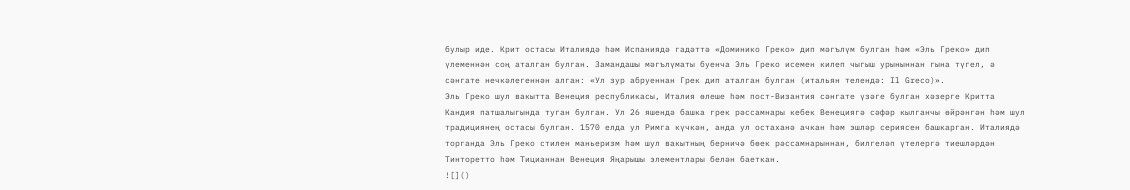булыр иде. Крит остасы Италиядә һәм Испаниядә гадәттә «Доминико Греко» дип мәгълүм булган һәм «Эль Греко» дип үлеменнән соң аталган булган. Замандашы мәгълүматы буенча Эль Греко исемен килеп чыгыш урыныннан гына түгел, ә сәнгате нечкәлегеннән алган: «Ул зур абруеннан Грек дип аталган булган (итальян телендә: Il Greco)».
Эль Греко шул вакытта Венеция республикасы, Италия өлеше һәм пост-Византия сәнгате үзәге булган хәзерге Критта Кандия патшалыгында туган булган. Ул 26 яшендә башка грек рәссамнары кебек Венециягә сәфәр кылганчы өйрәнгән һәм шул традициянең остасы булган. 1570 елда ул Римга күчкән, анда ул остаханә ачкан һәм эшләр сериясен башкарган. Италиядә торганда Эль Греко стилен маньеризм һәм шул вакытның берничә бөек рәссамнарыннан, билгеләп үтелергә тиешләрдән Тинторетто һәм Тицианнан Венеция Яңарышы элементлары белән баеткан.
![]()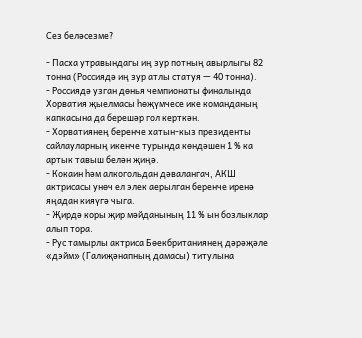Сез беләсезме?

- Пасха утравындагы иң зур потның авырлыгы 82 тонна (Россиядә иң зур атлы статуя — 40 тонна).
- Россиядә узган дөнья чемпионаты финалында Хорватия җыелмасы һөҗүмчесе ике команданың капкасына да берешәр гол керткән.
- Хорватиянең беренче хатын-кыз президенты сайлауларның икенче турында көндәшен 1 % ка артык тавыш белән җиңә.
- Кокаин һәм алкогольдан дәвалангач, АКШ актрисасы унөч ел элек аерылган беренче иренә яңадан кияүгә чыга.
- Җирдә коры җир мәйданының 11 % ын бозлыклар алып тора.
- Рус тамырлы актриса Бөекбританиянең дәрәҗәле «дэйм» (Галиҗәнапның дамасы) титулына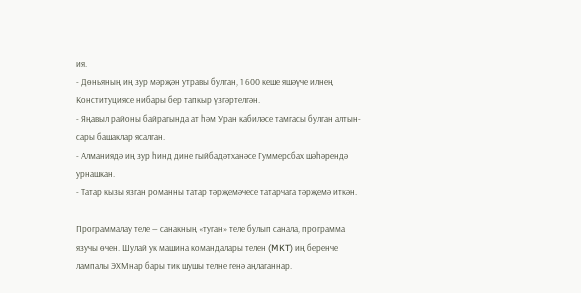ия.
- Дөньяның иң зур мәрҗән утравы булган, 1 600 кеше яшәүче илнең Конституциясе нибары бер тапкыр үзгәртелгән.
- Яңавыл районы байрагында ат һәм Уран кабиләсе тамгасы булган алтын-сары башаклар ясалган.
- Алманиядә иң зур һинд дине гыйбадәтханәсе Гуммерсбах шәһәрендә урнашкан.
- Татар кызы язган романны татар тәрҗемәчесе татарчага тәрҗемә иткән.

Программалау теле — санакның «туган» теле булып санала, программа язучы өчен. Шулай ук машина командалары телен (MKT) иң беренче лампалы ЭХМнар бары тик шушы телне генә аңлаганнар.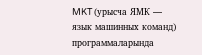MKT (урысча ЯМК — язык машинных команд) программаларында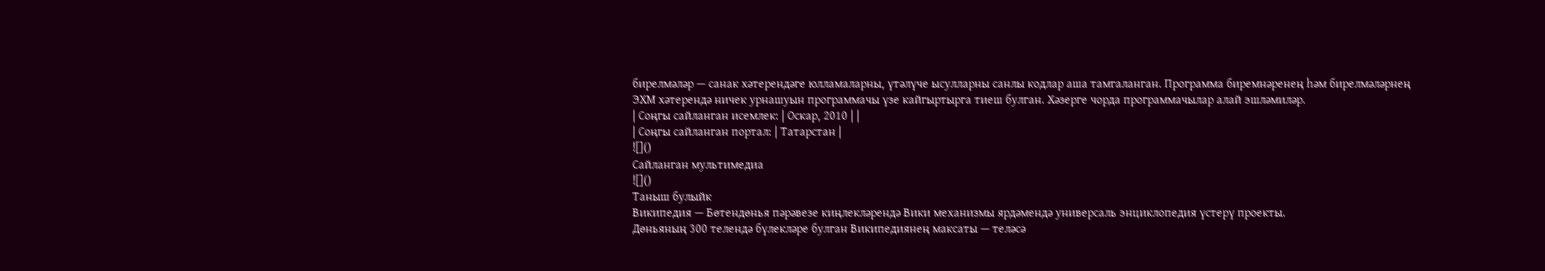бирелмәләр — санак хәтерендәге юлламаларны, үтәлүче ысулларны санлы кодлар аша тамгаланган. Программа биремнәренең һәм бирелмәләрнең ЭХМ хәтерендә ничек урнашуын программачы үзе кайгыртырга тиеш булган. Хәзерге чорда программачылар алай эшләмиләр.
| Соңгы сайланган исемлек: | Оскар, 2010 | |
| Соңгы сайланган портал: | Татарстан |
![]()
Сайланган мультимедиа
![]()
Таныш булыйк
Википедия — Бөтендөнья пәрәвезе киңлекләрендә Вики механизмы ярдәмендә универсаль энциклопедия үстерү проекты.
Дөньяның 300 телендә бүлекләре булган Википедиянең максаты — теләсә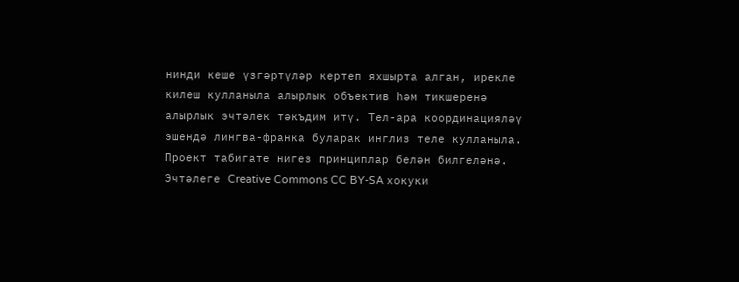нинди кеше үзгәртүләр кертеп яхшырта алган, ирекле килеш кулланыла алырлык объектив һәм тикшеренә алырлык эчтәлек тәкъдим итү. Тел-ара координацияләү эшендә лингва-франка буларак инглиз теле кулланыла.
Проект табигате нигез принциплар белән билгеләнә. Эчтәлеге Creative Commons CC BY-SA хокуки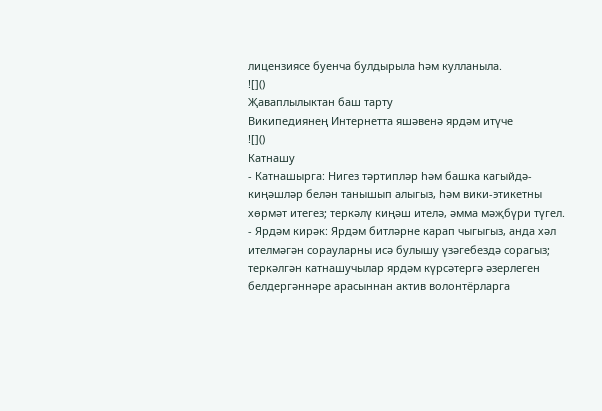лицензиясе буенча булдырыла һәм кулланыла.
![]()
Җаваплылыктан баш тарту
Википедиянең Интернетта яшәвенә ярдәм итүче
![]()
Катнашу
- Катнашырга: Нигез тәртипләр һәм башка кагыйдә-киңәшләр белән танышып алыгыз, һәм вики-этикетны хөрмәт итегез; теркәлү киңәш ителә, әмма мәҗбүри түгел.
- Ярдәм кирәк: Ярдәм битләрне карап чыгыгыз, анда хәл ителмәгән сорауларны исә булышу үзәгебездә сорагыз; теркәлгән катнашучылар ярдәм күрсәтергә әзерлеген белдергәннәре арасыннан актив волонтёрларга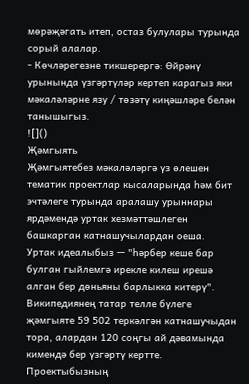мөрәҗәгать итеп, остаз булулары турында сорый алалар.
- Көчләрегезне тикшерергә: Өйрәнү урынында үзгәртүләр кертеп карагыз яки мәкаләләрне язу / төзәтү киңәшләре белән танышыгыз.
![]()
Җәмгыять
Җәмгыятебез мәкаләләргә үз өлешен тематик проектлар кысаларында һәм бит эчтәлеге турында аралашу урыннары ярдәмендә уртак хезмәттәшлеген башкарган катнашучылардан оеша.
Уртак идеалыбыз — "һәрбер кеше бар булган гыйлемгә ирекле килеш ирешә алган бер дөньяны барлыкка китерү".
Википедиянең татар телле бүлеге җәмгыяте 59 502 теркәлгән катнашучыдан тора, алардан 120 соңгы ай дәвамында кимендә бер үзгәртү кертте. Проектыбызның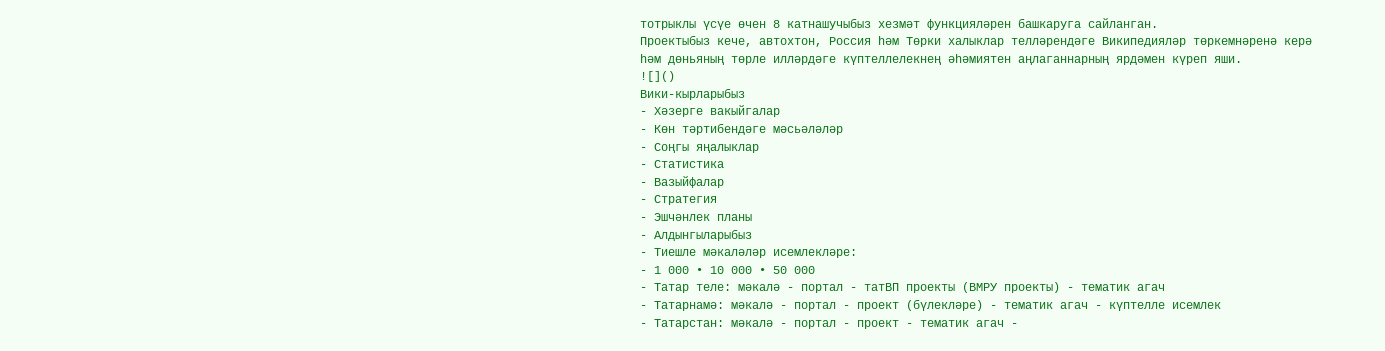тотрыклы үсүе өчен 8 катнашучыбыз хезмәт функцияләрен башкаруга сайланган.
Проектыбыз кече, автохтон, Россия һәм Төрки халыклар телләрендәге Википедияләр төркемнәренә керә һәм дөньяның төрле илләрдәге күптеллелекнең әһәмиятен аңлаганнарның ярдәмен күреп яши.
![]()
Вики-кырларыбыз
- Хәзерге вакыйгалар
- Көн тәртибендәге мәсьәләләр
- Соңгы яңалыклар
- Статистика
- Вазыйфалар
- Стратегия
- Эшчәнлек планы
- Алдынгыларыбыз
- Тиешле мәкаләләр исемлекләре:
- 1 000 • 10 000 • 50 000
- Татар теле: мәкалә - портал - татВП проекты (ВМРУ проекты) - тематик агач
- Татарнамә: мәкалә - портал - проект (бүлекләре) - тематик агач - күптелле исемлек
- Татарстан: мәкалә - портал - проект - тематик агач -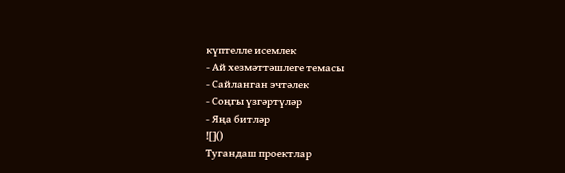күптелле исемлек
- Ай хезмәттәшлеге темасы
- Сайланган эчтәлек
- Соңгы үзгәртүләр
- Яңа битләр
![]()
Тугандаш проектлар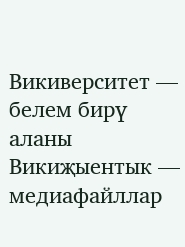Викиверситет — белем бирү аланы
Викиҗыентык — медиафайллар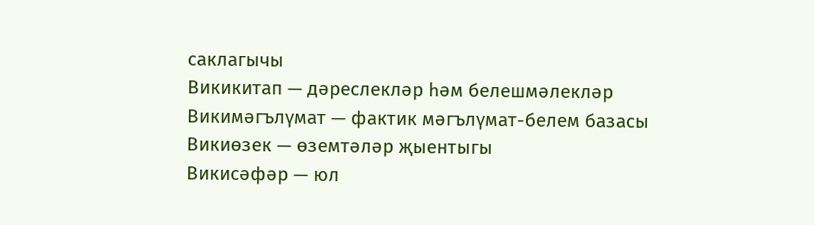саклагычы
Викикитап — дәреслекләр һәм белешмәлекләр
Викимәгълүмат — фактик мәгълүмат-белем базасы
Викиөзек — өземтәләр җыентыгы
Викисәфәр — юл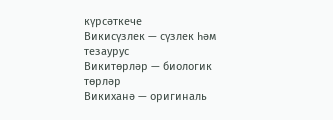күрсәткече
Викисүзлек — сүзлек һәм тезаурус
Викитөрләр — биологик төрләр
Викиханә — оригиналь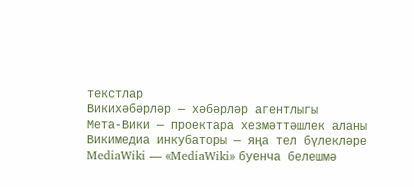текстлар
Викихәбәрләр — хәбәрләр агентлыгы
Мета-Вики — проектара хезмәттәшлек аланы
Викимедиа инкубаторы — яңа тел бүлекләре
MediaWiki — «MediaWiki» буенча белешмә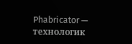Phabricator — технологик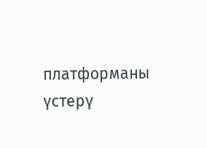платформаны үстерү